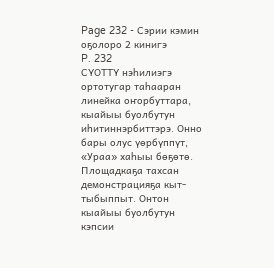Page 232 - Сэрии кэмин оҕолоро 2 кинигэ
P. 232
СҮОТТҮ нэһилиэгэ
ортотугар таһааран линейка оҥорбуттара, кыайыы буолбутун иһитиннэрбиттэрэ. Онно
бары олус үөрбүппүт, «Ураа» хаһыы бөҕөтө. Площадкаҕа тахсан демонстрацияҕа кыт-
тыбыппыт. Онтон кыайыы буолбутун кэпсии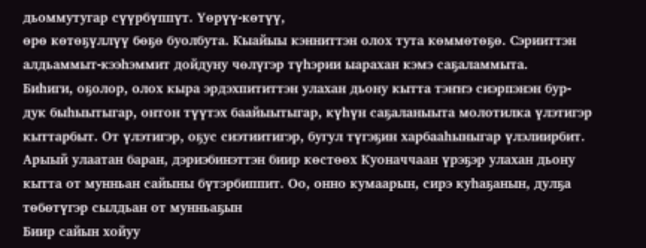дьоммутугар сүүрбүппүт. Үөрүү-көтүү,
өрө көтөҕүллүү бөҕө буолбута. Кыайыы кэнниттэн олох тута көммөтөҕө. Сэрииттэн
алдьаммыт-кээһэммит дойдуну чөлүгэр түһэрии ыарахан кэмэ саҕаламмыта.
Биһиги, оҕолор, олох кыра эрдэхпититтэн улахан дьону кытта тэҥҥэ сиэрпэнэн бур-
дук быһыытыгар, онтон түүтэх баайыытыгар, күһүн саҕаланыыта молотилка үлэтигэр
кыттарбыт. От үлэтигэр, оҕус сиэтиитигэр, бугул түгэҕин харбааһыныгар үлэлиирбит.
Арыый улаатан баран, дэриэбинэттэн биир көстөөх Куоначчаан үрэҕэр улахан дьону
кытта от мунньан сайыны бүтэрбиппит. Оо, онно кумаарын, сирэ куһаҕанын, дулҕа
төбөтүгэр сылдьан от мунньаҕын
Биир сайын хойуу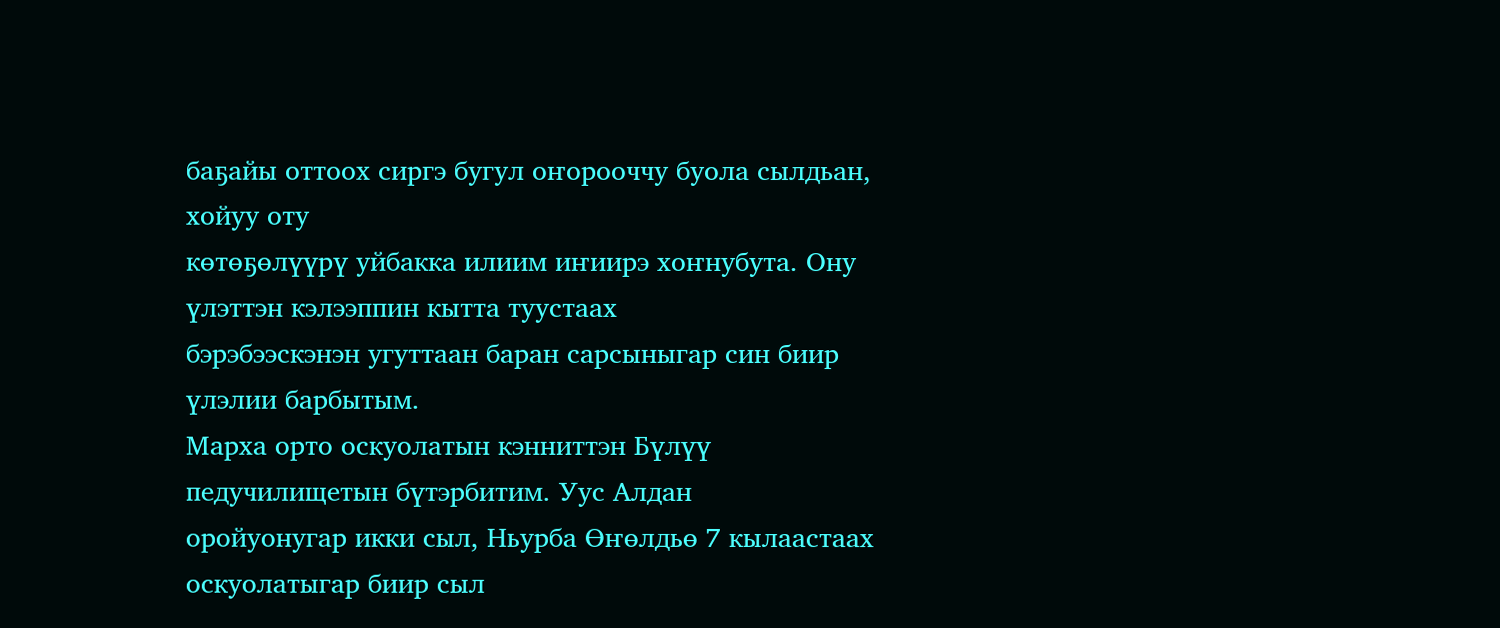баҕайы оттоох сиргэ бугул оҥорооччу буола сылдьан, хойуу оту
көтөҕөлүүрү уйбакка илиим иҥиирэ хоҥнубута. Ону үлэттэн кэлээппин кытта туустаах
бэрэбээскэнэн угуттаан баран сарсыныгар син биир үлэлии барбытым.
Марха орто оскуолатын кэнниттэн Бүлүү педучилищетын бүтэрбитим. Уус Алдан
оройуонугар икки сыл, Ньурба Өҥөлдьө 7 кылаастаах оскуолатыгар биир сыл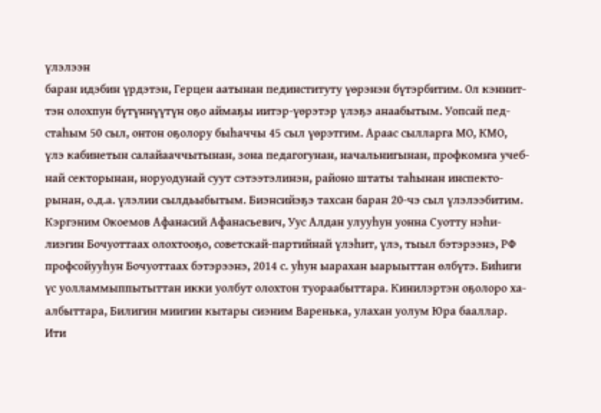үлэлээн
баран идэбин үрдэтэн, Герцен аатынан пединституту үөрэнэн бүтэрбитим. Ол кэннит-
тэн олохпун бүтүннүүтүн оҕо аймаҕы иитэр-үөрэтэр үлэҕэ анаабытым. Уопсай пед-
стаһым 50 сыл, онтон оҕолору быһаччы 45 сыл үөрэтгим. Араас сылларга МО, КМО,
үлэ кабинетын салайааччытынан, зона педагогунан, начальнигынан, профкомҥа учеб-
най секторынан, норуодунай суут сэтээтэлинэн, районо штаты таһынан инспекто-
рынан, о.д.а. үлэлии сылдьыбытым. Биэнсийэҕэ тахсан баран 20-чэ сыл үлэлээбитим.
Кэргэним Окоемов Афанасий Афанасьевич, Уус Алдан улууһун уонна Суотту нэһи-
лиэгин Бочуоттаах олохтооҕо, советскай-партийнай үлэһит, үлэ, тыыл бэтэрээнэ, РФ
профсойууһун Бочуоттаах бэтэрээнэ, 2014 с. уһун ыарахан ыарыыттан өлбүтэ. Биһиги
үс уолламмыппытыттан икки уолбут олохтон туораабыттара. Кинилэртэн оҕолоро ха-
албыттара, Билигин миигин кытары сиэним Варенька, улахан уолум Юра бааллар.
Ити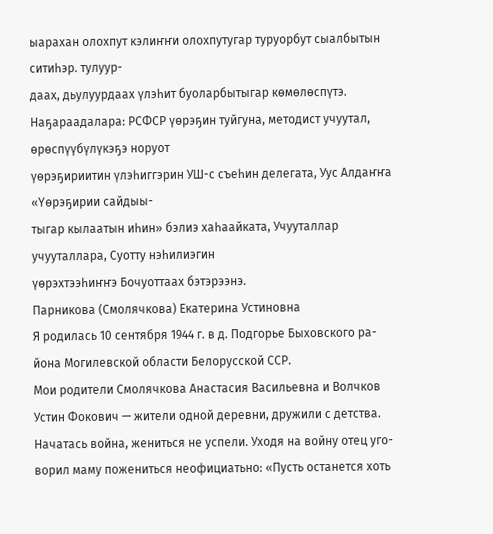ыарахан олохпут кэлиҥҥи олохпутугар туруорбут сыалбытын ситиһэр. тулуур-
даах, дьулуурдаах үлэһит буоларбытыгар көмөлөспүтэ.
Наҕараадалара: РСФСР үөрэҕин туйгуна, методист учуутал, өрөспүүбүлүкэҕэ норуот
үөрэҕириитин үлэһиггэрин УШ-с съеһин делегата, Уус Алдаҥҥа «Үөрэҕирии сайдыы-
тыгар кылаатын иһин» бэлиэ хаһаайката, Учууталлар учууталлара, Суотту нэһилиэгин
үөрэхтээһиҥҥэ Бочуоттаах бэтэрээнэ.
Парникова (Смолячкова) Екатерина Устиновна
Я родилась 10 сентября 1944 г. в д. Подгорье Быховского ра-
йона Могилевской области Белорусской ССР.
Мои родители Смолячкова Анастасия Васильевна и Волчков
Устин Фокович — жители одной деревни, дружили с детства.
Начатась война, жениться не успели. Уходя на войну отец уго-
ворил маму пожениться неофициатьно: «Пусть останется хоть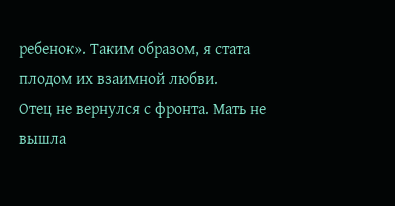ребенок». Таким образом, я стата плодом их взаимной любви.
Отец не вернулся с фронта. Мать не вышла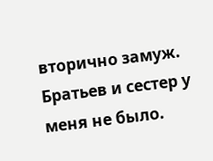вторично замуж.
Братьев и сестер у меня не было.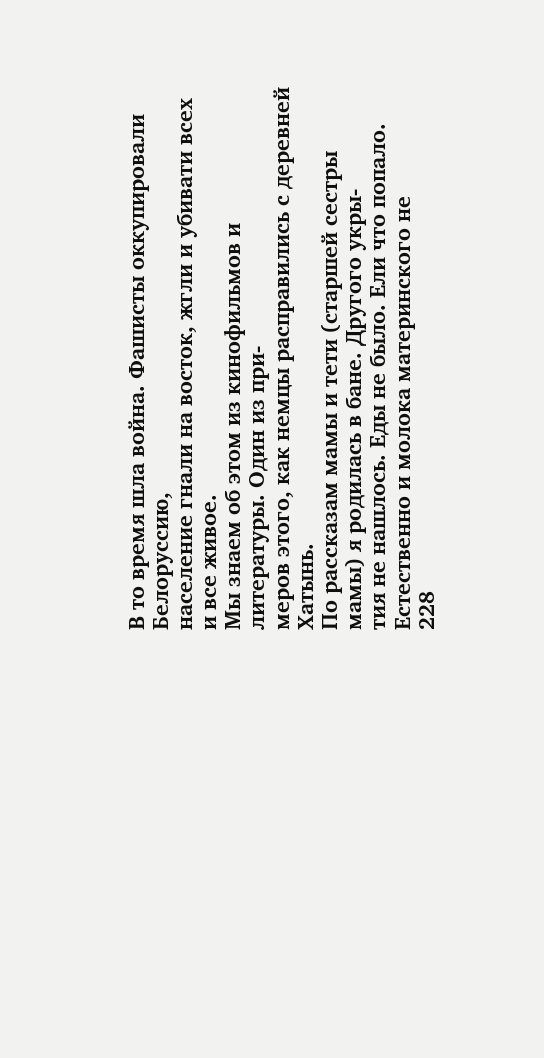В то время шла война. Фашисты оккупировали Белоруссию,
население гнали на восток, жгли и убивати всех и все живое.
Мы знаем об этом из кинофильмов и литературы. Один из при-
меров этого, как немцы расправились с деревней Хатынь.
По рассказам мамы и тети (старшей сестры мамы) я родилась в бане. Другого укры-
тия не нашлось. Еды не было. Ели что попало. Естественно и молока материнского не
228